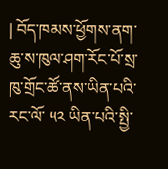| བོད་ཁམས་ཕྱོགས་ནག་ཆུ་ས་ཁུལ་ཤག་རོང་པོ་སྲ་ཁུ་གྲོང་ཚོ་ནས་ཡིན་པའི་རང་ལོ་ ༥༢ ཡིན་པའི་སྤྱི་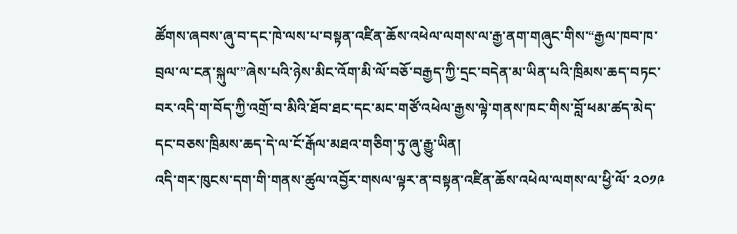ཚོགས་ཞབས་ཞུ་བ་དང་ཁེ་ལས་པ་བསྟན་འཛིན་ཆོས་འཕེལ་ལགས་ལ་རྒྱ་ནག་གཞུང་གིས་“རྒྱལ་ཁབ་ཁ་བྲལ་ལ་ངན་སྐུལ་”ཞེས་པའི་ཉེས་མིང་འོག་མི་ལོ་བཅོ་བརྒྱད་ཀྱི་དྲང་བདེན་མ་ཡིན་པའི་ཁྲིམས་ཆད་བཏང་བར་འདི་ག་བོད་ཀྱི་འགྲོ་བ་མིའི་ཐོབ་ཐང་དང་མང་གཙོ་འཕེལ་རྒྱས་ལྟེ་གནས་ཁང་གིས་བློ་ཕམ་ཚད་མེད་དང་བཅས་ཁྲིམས་ཆད་དེ་ལ་ངོ་རྒོལ་མཐའ་གཅིག་ཏུ་ཞུ་རྒྱུ་ཡིན།
འདི་གར་ཁུངས་དག་གི་གནས་ཚུལ་འབྱོར་གསལ་ལྟར་ན་བསྟན་འཛིན་ཆོས་འཕེལ་ལགས་ལ་ཕྱི་ལོ་ ༢༠༡༩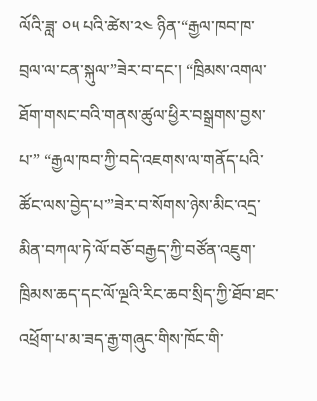ལོའི་ཟླ་ ༠༥ པའི་ཚེས་༢༤ ཉིན་“རྒྱལ་ཁབ་ཁ་བྲལ་ལ་ངན་སྐུལ་”ཟེར་བ་དང་། “ཁྲིམས་འགལ་ཐོག་གསང་བའི་གནས་ཚུལ་ཕྱིར་བསྒྲགས་བྱས་པ་” “རྒྱལ་ཁབ་ཀྱི་བདེ་འཇགས་ལ་གནོད་པའི་ཚོང་ལས་བྱེད་པ་”ཟེར་བ་སོགས་ཉེས་མིང་འདྲ་མིན་བཀལ་ཏེ་ལོ་བཅོ་བརྒྱད་ཀྱི་བཙོན་འཇུག་ཁྲིམས་ཆད་དང་ལོ་ལྔའི་རིང་ཆབ་སྲིད་ཀྱི་ཐོབ་ཐང་འཕྲོག་པ་མ་ཟད་རྒྱ་གཞུང་གིས་ཁོང་གི་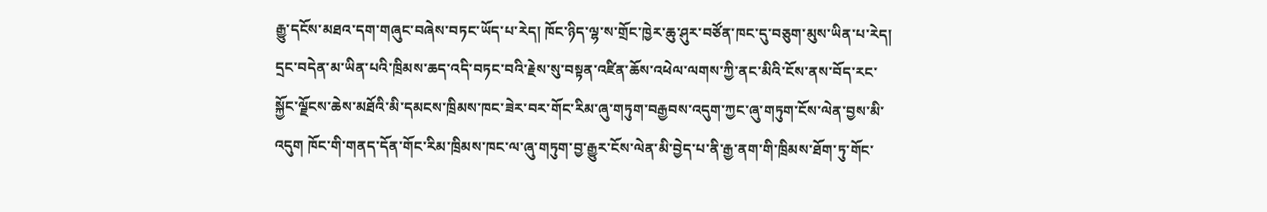རྒྱུ་དངོས་མཐའ་དག་གཞུང་བཞེས་བཏང་ཡོད་པ་རེད། ཁོང་ཉིད་ལྷ་ས་གྲོང་ཁྱེར་ཆུ་ཤུར་བཙོན་ཁང་དུ་བཅུག་མུས་ཡིན་པ་རེད།
དྲང་བདེན་མ་ཡིན་པའི་ཁྲིམས་ཆད་འདི་བཏང་བའི་རྗེས་སུ་བསྟན་འཛིན་ཆོས་འཕེལ་ལགས་ཀྱི་ནང་མིའི་ངོས་ནས་བོད་རང་སྐྱོང་ལྗོངས་ཆེས་མཐོའི་མི་དམངས་ཁྲིམས་ཁང་ཟེར་བར་གོང་རིམ་ཞུ་གཏུག་བརྒྱབས་འདུག་ཀྱང་ཞུ་གཏུག་ངོས་ལེན་བྱས་མི་འདུག ཁོང་གི་གནད་དོན་གོང་རིམ་ཁྲིམས་ཁང་ལ་ཞུ་གཏུག་བྱ་རྒྱུར་ངོས་ལེན་མི་བྱེད་པ་ནི་རྒྱ་ནག་གི་ཁྲིམས་ཐོག་ཏུ་གོང་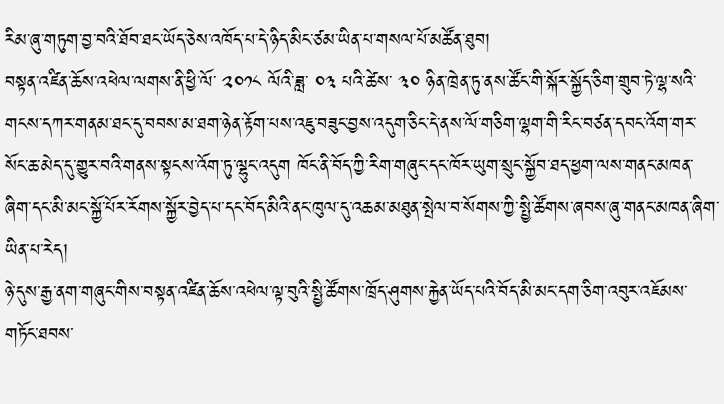རིམ་ཞུ་གཏུག་བྱ་བའི་ཐོབ་ཐང་ཡོད་ཅེས་འཁོད་པ་དེ་ཉིད་མིང་ཙམ་ཡིན་པ་གསལ་པོ་མཚོན་ཐུབ།
བསྟན་འཛིན་ཆོས་འཕེལ་ལགས་ནི་ཕྱི་ལོ་ ༢༠༡༨ ལོའི་ཟླ་ ༠༣ པའི་ཚེས་ ༣༠ ཉིན་ཁྲེན་ཏུ་ནས་ཚོང་གི་སྐོར་སྐྱོད་ཅིག་གྲུབ་ཏེ་ལྷ་སའི་གངས་དཀར་གནམ་ཐང་དུ་བབས་མ་ཐག་ཉེན་རྟོག་པས་འཇུ་བཟུང་བྱས་འདུག་ཅིང་དེ་ནས་ལོ་གཅིག་ལྷག་གི་རིང་བཙན་དབང་འོག་གར་སོང་ཆ་མེད་དུ་གྱུར་བའི་གནས་སྟངས་འོག་ཏུ་ལྷུང་འདུག ཁོང་ནི་བོད་ཀྱི་རིག་གཞུང་དང་ཁོར་ཡུག་སྲུང་སྐྱོབ་ཐད་ཕྱག་ལས་གནང་མཁན་ཞིག་དང་མི་མང་སྐྱོ་པོར་རོགས་སྐྱོར་བྱེད་པ་དང་བོད་མིའི་ནང་ཁུལ་དུ་འཆམ་མཐུན་སྤེལ་བ་སོགས་ཀྱི་སྤྱི་ཚོགས་ཞབས་ཞུ་གནང་མཁན་ཞིག་ཡིན་པ་རེད།
ཉེ་དུས་རྒྱ་ནག་གཞུང་གིས་བསྟན་འཛིན་ཆོས་འཕེལ་ལྟ་བུའི་སྤྱི་ཚོགས་ཁྲོད་ཤུགས་རྐྱེན་ཡོད་པའི་བོད་མི་མང་དག་ཅིག་འབུར་འཇོམས་གཏོང་ཐབས་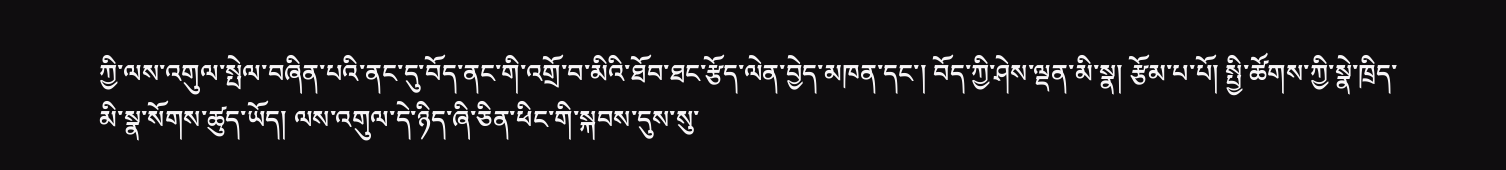ཀྱི་ལས་འགུལ་སྤེལ་བཞིན་པའི་ནང་དུ་བོད་ནང་གི་འགྲོ་བ་མིའི་ཐོབ་ཐང་རྩོད་ལེན་བྱེད་མཁན་དང་། བོད་ཀྱི་ཤེས་ལྡན་མི་སྣ། རྩོམ་པ་པོ། སྤྱི་ཚོགས་ཀྱི་སྣེ་ཁྲིད་མི་སྣ་སོགས་ཚུད་ཡོད། ལས་འགུལ་དེ་ཉིད་ཞི་ཅིན་ཕིང་གི་སྐབས་དུས་སུ་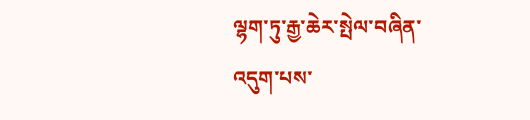ལྷག་ཏུ་རྒྱ་ཆེར་སྤེལ་བཞིན་འདུག་པས་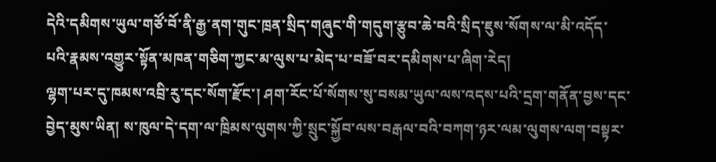དེའི་དམིགས་ཡུལ་གཙོ་བོ་ནི་རྒྱ་ནག་གུང་ཁྲན་སྲིད་གཞུང་གི་གདུག་རྩུབ་ཆེ་བའི་སྲིད་ཇུས་སོགས་ལ་མི་འདོད་པའི་རྣམས་འགྱུར་སྟོན་མཁན་གཅིག་ཀྱང་མ་ལུས་པ་མེད་པ་བཟོ་བར་དམིགས་པ་ཞིག་རེད།
ལྷག་པར་དུ་ཁམས་འབྲི་རུ་དང་སོག་རྫོང་། ཤག་རོང་པོ་སོགས་སུ་བསམ་ཡུལ་ལས་འདས་པའི་དྲག་གནོན་བྱས་དང་བྱེད་མུས་ཡིན། ས་ཁུལ་དེ་དག་ལ་ཁྲིམས་ལུགས་ཀྱི་སྲུང་སྐྱོབ་ལས་བརྒལ་བའི་བཀག་ཉར་ལམ་ལུགས་ལག་བསྟར་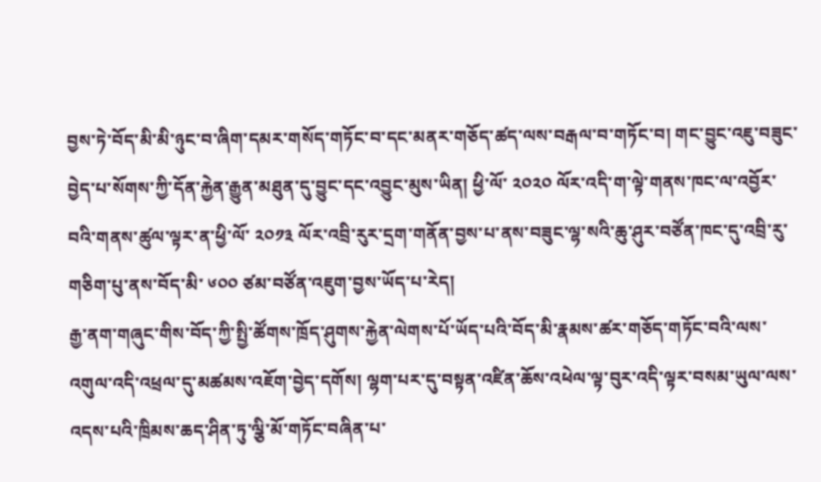བྱས་ཏེ་བོད་མི་མི་ཉུང་བ་ཞིག་དམར་གསོད་གཏོང་བ་དང་མནར་གཅོད་ཚད་ལས་བརྒལ་བ་གཏོང་བ། གང་བྱུང་འཇུ་བཟུང་བྱེད་པ་སོགས་ཀྱི་དོན་རྐྱེན་རྒྱུན་མཐུན་དུ་བྱུང་དང་འབྱུང་མུས་ཡིན། ཕྱི་ལོ་ ༢༠༢༠ ལོར་འདི་ག་ལྟེ་གནས་ཁང་ལ་འབྱོར་བའི་གནས་ཚུལ་ལྟར་ན་ཕྱི་ལོ་ ༢༠༡༣ ལོར་འབྲི་རུར་དྲག་གནོན་བྱས་པ་ནས་བཟུང་ལྷ་སའི་ཆུ་ཤུར་བཙོན་ཁང་དུ་འབྲི་རུ་གཅིག་པུ་ནས་བོད་མི་ ༦༠༠ ཙམ་བཙོན་འཇུག་བྱས་ཡོད་པ་རེད།
རྒྱ་ནག་གཞུང་གིས་བོད་ཀྱི་སྤྱི་ཚོགས་ཁྲོད་ཤུགས་རྐྱེན་ལེགས་པོ་ཡོད་པའི་བོད་མི་རྣམས་ཚར་གཅོད་གཏོང་བའི་ལས་འགུལ་འདི་འཕྲལ་དུ་མཚམས་འཇོག་བྱེད་དགོས། ལྷག་པར་དུ་བསྟན་འཛིན་ཆོས་འཕེལ་ལྟ་བུར་འདི་ལྟར་བསམ་ཡུལ་ལས་འདས་པའི་ཁྲིམས་ཆད་ཤིན་ཏུ་ལྕི་མོ་གཏོང་བཞིན་པ་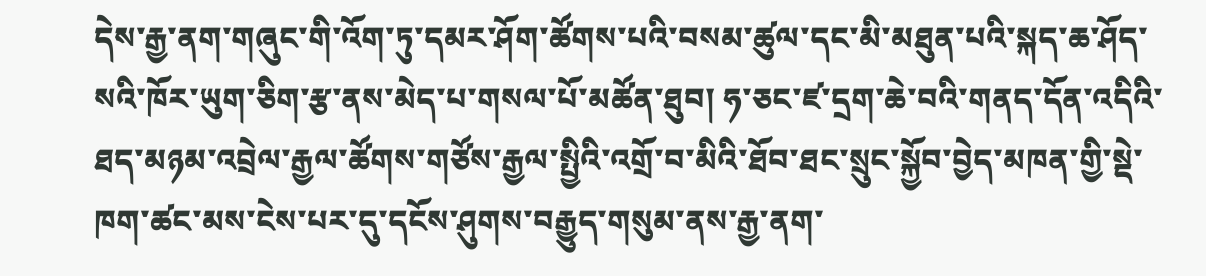དེས་རྒྱ་ནག་གཞུང་གི་འོག་ཏུ་དམར་ཤོག་ཚོགས་པའི་བསམ་ཚུལ་དང་མི་མཐུན་པའི་སྐད་ཆ་ཤོད་སའི་ཁོར་ཡུག་ཅིག་རྩ་ནས་མེད་པ་གསལ་པོ་མཚོན་ཐུབ། ཧ་ཅང་ཛ་དྲག་ཆེ་བའི་གནད་དོན་འདིའི་ཐད་མཉམ་འབྲེལ་རྒྱལ་ཚོགས་གཙོས་རྒྱལ་སྤྱིའི་འགྲོ་བ་མིའི་ཐོབ་ཐང་སྲུང་སྐྱོབ་བྱེད་མཁན་གྱི་སྡེ་ཁག་ཚང་མས་ངེས་པར་དུ་དངོས་ཤུགས་བརྒྱུད་གསུམ་ནས་རྒྱ་ནག་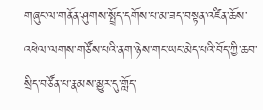གཞུང་ལ་གནོན་ཤུགས་སྤྲོད་དགོས་པ་མ་ཟད་བསྟན་འཛིན་ཆོས་འཕེལ་ལགས་གཙོས་པའི་ནག་ཉེས་གང་ཡང་མེད་པའི་བོད་ཀྱི་ཆབ་སྲིད་བཙོན་པ་རྣམས་མྱུར་དུ་གློད་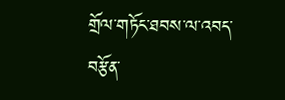གྲོལ་གཏོང་ཐབས་ལ་འབད་བརྩོན་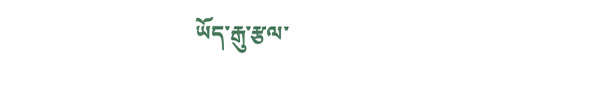ཡོད་རྒུ་རྩལ་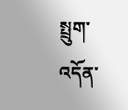སྤྲུག་འདོན་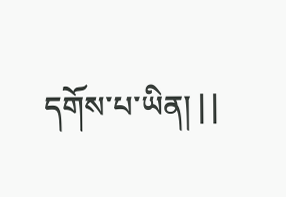དགོས་པ་ཡིན། | |